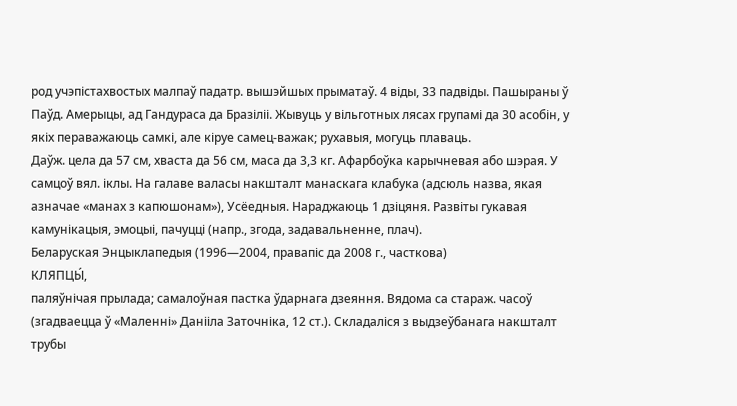род учэпістахвостых малпаў падатр. вышэйшых прыматаў. 4 віды, 33 падвіды. Пашыраны ў Паўд. Амерыцы, ад Гандураса да Бразіліі. Жывуць у вільготных лясах групамі да 30 асобін, у якіх пераважаюць самкі, але кіруе самец-важак; рухавыя, могуць плаваць.
Даўж. цела да 57 см, хваста да 56 см, маса да 3,3 кг. Афарбоўка карычневая або шэрая. У самцоў вял. іклы. На галаве валасы накшталт манаскага клабука (адсюль назва, якая азначае «манах з капюшонам»), Усёедныя. Нараджаюць 1 дзіцяня. Развіты гукавая камунікацыя, эмоцыі, пачуцці (напр., згода, задавальненне, плач).
Беларуская Энцыклапедыя (1996—2004, правапіс да 2008 г., часткова)
КЛЯПЦЫ́,
паляўнічая прылада; самалоўная пастка ўдарнага дзеяння. Вядома са стараж. часоў (згадваецца ў «Маленні» Данііла Заточніка, 12 ст.). Складаліся з выдзеўбанага накшталт трубы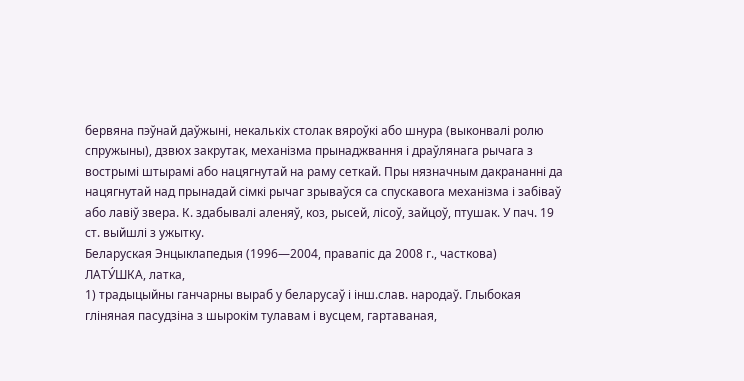бервяна пэўнай даўжыні, некалькіх столак вяроўкі або шнура (выконвалі ролю спружыны), дзвюх закрутак, механізма прынаджвання і драўлянага рычага з вострымі штырамі або нацягнутай на раму сеткай. Пры нязначным дакрананні да нацягнутай над прынадай сімкі рычаг зрываўся са спускавога механізма і забіваў або лавіў звера. К. здабывалі аленяў, коз, рысей, лісоў, зайцоў, птушак. У пач. 19 ст. выйшлі з ужытку.
Беларуская Энцыклапедыя (1996—2004, правапіс да 2008 г., часткова)
ЛАТУ́ШКА, латка,
1) традыцыйны ганчарны выраб у беларусаў і інш.слав. народаў. Глыбокая гліняная пасудзіна з шырокім тулавам і вусцем, гартаваная,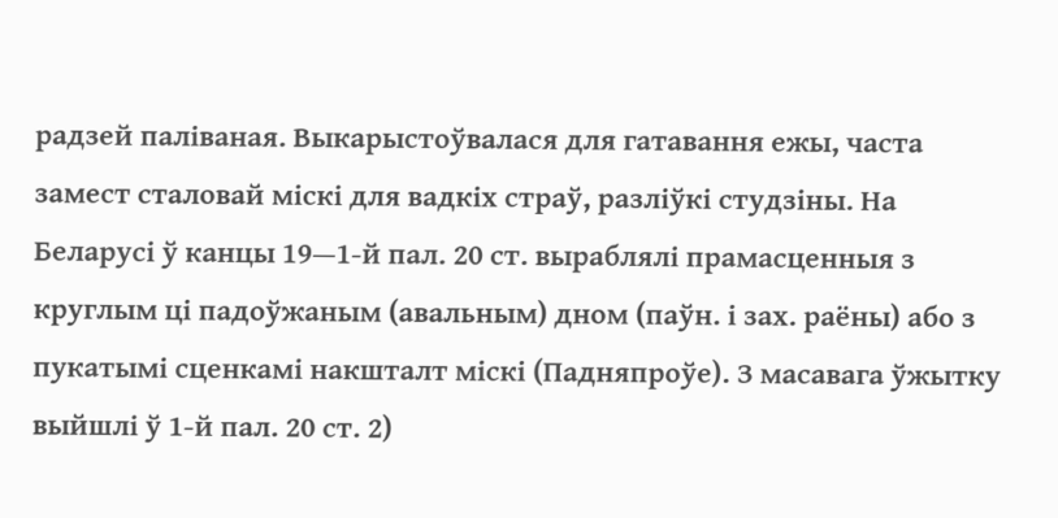радзей паліваная. Выкарыстоўвалася для гатавання ежы, часта замест сталовай міскі для вадкіх страў, разліўкі студзіны. На Беларусі ў канцы 19—1-й пал. 20 ст. выраблялі прамасценныя з круглым ці падоўжаным (авальным) дном (паўн. і зах. раёны) або з пукатымі сценкамі накшталт міскі (Падняпроўе). З масавага ўжытку выйшлі ў 1-й пал. 20 ст. 2)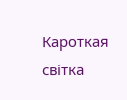Кароткая світка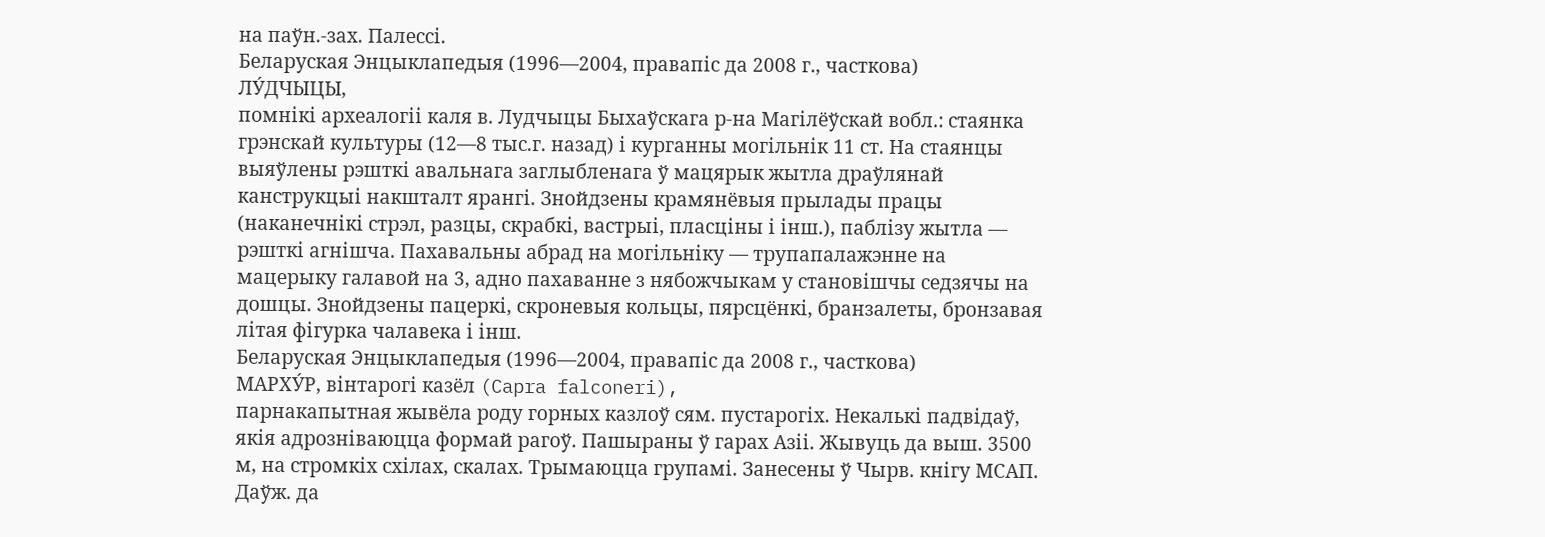на паўн.-зах. Палессі.
Беларуская Энцыклапедыя (1996—2004, правапіс да 2008 г., часткова)
ЛУ́ДЧЫЦЫ,
помнікі археалогіі каля в. Лудчыцы Быхаўскага р-на Магілёўскай вобл.: стаянка грэнскай культуры (12—8 тыс.г. назад) і курганны могільнік 11 ст. На стаянцы выяўлены рэшткі авальнага заглыбленага ў мацярык жытла драўлянай канструкцыі накшталт ярангі. Знойдзены крамянёвыя прылады працы (наканечнікі стрэл, разцы, скрабкі, вастрыі, пласціны і інш.), паблізу жытла — рэшткі агнішча. Пахавальны абрад на могільніку — трупапалажэнне на мацерыку галавой на 3, адно пахаванне з нябожчыкам у становішчы седзячы на дошцы. Знойдзены пацеркі, скроневыя кольцы, пярсцёнкі, бранзалеты, бронзавая літая фігурка чалавека і інш.
Беларуская Энцыклапедыя (1996—2004, правапіс да 2008 г., часткова)
МАРХУ́Р, вінтарогі казёл (Capra falconeri),
парнакапытная жывёла роду горных казлоў сям. пустарогіх. Некалькі падвідаў, якія адрозніваюцца формай рагоў. Пашыраны ў гарах Азіі. Жывуць да выш. 3500 м, на стромкіх схілах, скалах. Трымаюцца групамі. Занесены ў Чырв. кнігу МСАП.
Даўж. да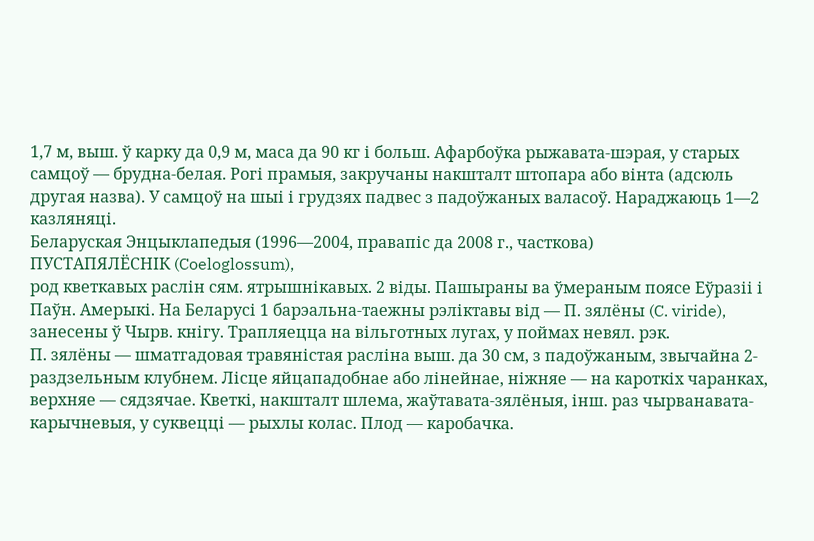1,7 м, выш. ў карку да 0,9 м, маса да 90 кг і больш. Афарбоўка рыжавата-шэрая, у старых самцоў — брудна-белая. Рогі прамыя, закручаны накшталт штопара або вінта (адсюль другая назва). У самцоў на шыі і грудзях падвес з падоўжаных валасоў. Нараджаюць 1—2 казляняці.
Беларуская Энцыклапедыя (1996—2004, правапіс да 2008 г., часткова)
ПУСТАПЯЛЁСНІК (Coeloglossum),
род кветкавых раслін сям. ятрышнікавых. 2 віды. Пашыраны ва ўмераным поясе Еўразіі і Паўн. Амерыкі. На Беларусі 1 барэальна-таежны рэліктавы від — П. зялёны (C. viride), занесены ў Чырв. кнігу. Трапляецца на вільготных лугах, у поймах невял. рэк.
П. зялёны — шматгадовая травяністая расліна выш. да 30 см, з падоўжаным, звычайна 2-раздзельным клубнем. Лісце яйцападобнае або лінейнае, ніжняе — на кароткіх чаранках, верхняе — сядзячае. Кветкі, накшталт шлема, жаўтавата-зялёныя, інш. раз чырванавата-карычневыя, у суквецці — рыхлы колас. Плод — каробачка.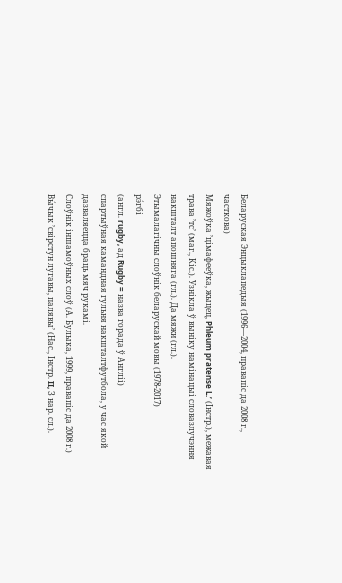Беларуская Энцыклапедыя (1996—2004, правапіс да 2008 г., часткова)
Мяжоўка ’цімафееўка, жыцец, Phleum pratense L.’ (Інстр.), межавая трава ’тс’ (маг., Кіс.). Узнікла ў выніку намінацыі словазлучэння накшталт апошняга (гл.). Да мяжи (гл.).
Этымалагічны слоўнік беларускай мовы (1978-2017)
рэ́гбі
(англ. rugby, ад Rugby = назва горада ў Англіі)
спартыўная камандная гульня накшталтфутбола, у час якой дазваляецца браць мяч рукамі.
Слоўнік іншамоўных слоў (А. Булыка, 1999, правапіс да 2008 г.)
Вы́чык ’свірстун лугавы, палявы’ (Нас., Інстр. II, З нар. сл.).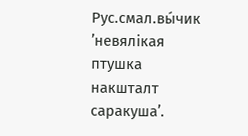Рус.смал.вы́чик ’невялікая птушка накшталт саракуша’.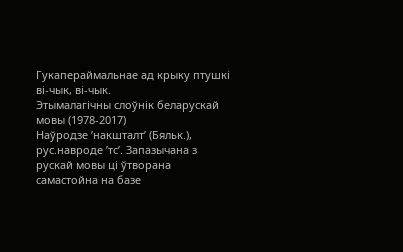Гукапераймальнае ад крыку птушкі ві‑чык, ві‑чык.
Этымалагічны слоўнік беларускай мовы (1978-2017)
Наўродзе ’накшталт’ (Бяльк.), рус.навроде ’тс’. Запазычана з рускай мовы ці ўтворана самастойна на базе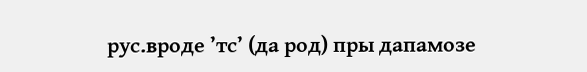рус.вроде ’тс’ (да род) пры дапамозе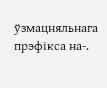ўзмацняльнага прэфікса на-.